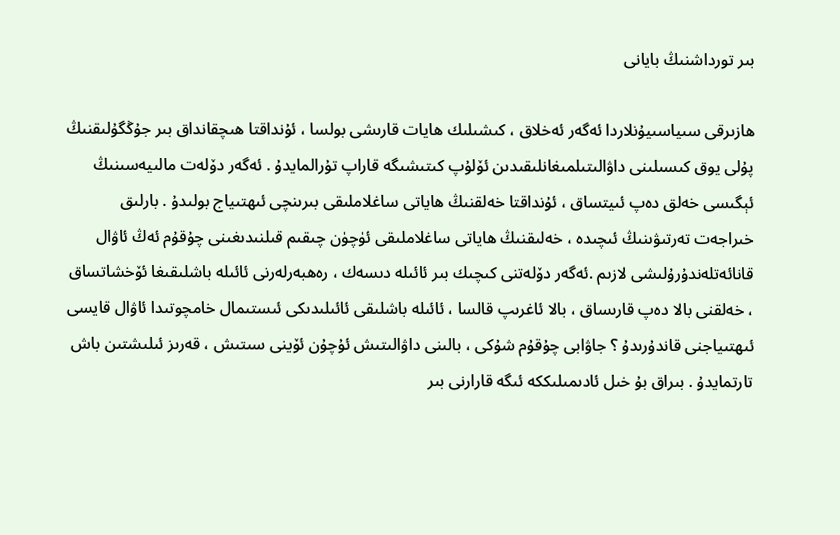بىر تورداشنىڭ بايانى

ھازىرقى سىياسىيۇنلاردا ئەگەر ئەخلاق ، كىشىلىك ھايات قارىشى بولسا ، ئۇنداقتا ھىچقانداق بىر جۇڭگۇلىقنىڭ پۇلى يوق كىسىلىنى داۋالىتىلمىغانلىقىدىن ئۆلۇپ كىتىشىگە قاراپ تۇرالمايدۇ . ئەگەر دۆلەت مالىيەسىنىڭ ئېگىسى خەلق دەپ ئىيتساق ، ئۇنداقتا خەلقنىڭ ھاياتى ساغلاملىقى بىرىنچى ئىھتىياج بولىدۇ . بارلىق خىراجەت تەرتىۋىنىڭ ئىچىدە ، خەلىقنىڭ ھاياتى ساغلاملىقى ئۈچۈن چىقىم قىلنىدىغىنى چۇقۇم ئەڭ ئاۋال قانائەتلەندۇرۇلىشى لازىم .ئەگەر دۆلەتنى كىچىك بىر ئائىلە دىسەك ، رەھبەرلەرنى ئائىلە باشلىقىغا ئۆخشاتساق ، خەلقنى بالا دەپ قارىساق ، بالا ئاغرىپ قالسا ، ئائىلە باشلىقى ئائىلىدىكى ئىستىمال خامچوتىدا ئاۋال قايسى ئىھتىياجنى قاندۇرىدۇ ؟ جاۋابى چۇقۇم شۇكى ، بالىنى داۋالىتىش ئۇچۇن ئۆينى سىتىش ، قەرىز ئىلىشتىن باش تارتمايدۇ . بىراق بۇ خىل ئادىمىلىككە ئىگە قارارنى بىر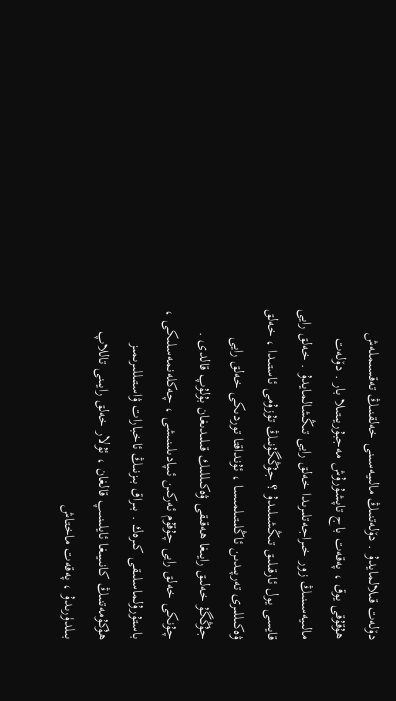دۆلەت قىلالمايدۇ . دۆلەتنىڭ مالىيەسىنى خەلقنىڭ تەقسىملەش ھۇقۇقى يوق ، پەقەت باج تاپشۇرۇش مەجبۇريىتىلا بار . دۆلەت مالىيەسىنىڭ زور خىراجەتلىرىدا خەلق رايى تىڭشالمايدۇ . خەلق رايى قايسى يول ئارقىلىق تىڭشىلىدۇ ؟ جۇڭگۇنىڭ تۇزۇمى ئاستىدا ، خەلق ۋەكىللىرى تەرپىدىن ئاڭلىتىلمىسا ، ئۇنداقتا توردىكى خەلق رايى جۇڭگۇ خەلىق رايىغا ھەقىقى ۋەكىللىك قىلىدىغان بۇلۇپ قالدى . چۇنكى خەلق رايى چۇقۇم ئەركىن ئىپادىلىنىشى ، چەكلەنمەسلىكى ، باستۇرۇلماسلىقى كىرەك . بىراق بىزنىڭ ئاخبارات ۋاستىللىرىمىز ھۇكۇمەتنىڭ كانىيىغا ئايلىنىپ قالغان ، ئۇلار خەلق رايىنى تاللاپ بىلدۈرىدۇ ، پەقەت ماختاش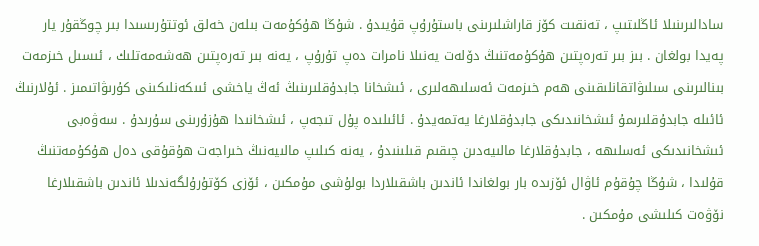سادالىرىنىلا ئاڭلىتىپ ، تەنقىت كۆز قاراشلىرىنى باستۇرۇپ قۇيىدۇ . شۇڭا ھۇكۇمەت بىلەن خەلق ئوتتۇرىسىدا بىر چوڭقۇر يار پەيدا بولغان . بىز بىر تەرەپتىن ھۇكۇمەتنىڭ دۆلەت يەنىلا نامرات دەپ تۇرۇپ ، يەنە بىر تەرەپتىن ھەشەمەتلىك ، ئىسىل خىزمەت بىنالىرىنى سىلىۋاتقانلىقىنى ھەم خىزمەت ئەسلىھەلىرى ، ئىشخانا جابدۇقلىرىنىڭ ئەڭ ياخشى ئىىكەنلىكىنى كۇرىۋاتىمىز . ئۇلارنىڭ ئائىلە جابدۇقلىرىمۇ ئىشخانىدىكى جابدۇقلارغا يەتمەيدۇ . ئائىلىدە پۇل تىجەپ ، ئىشخانىدا ھۇزۇرىنى سۇرىدۇ . سەۋەبى ئىشخانىدىكى ئەسلىھە ، جابدۇقلارغا مالىيەدىن چىقىم قىلىنىدۇ ، يەنە كىلىپ مالىيەنىڭ خىراجەت ھۇقۇقى دەل ھۇكۇمەتنىڭ قۇلىدا ، شۇڭا چۇقۇم ئاۋال ئۆزىدە بار بولغاندا ئاندىن باشقىلاردا بولۇشى مۇمكىن ، ئۆزى كۆتۇرۇلگەندىلا ئاندىن باشقىلارغا نۆۋەت كىلىشى مۇمكىن .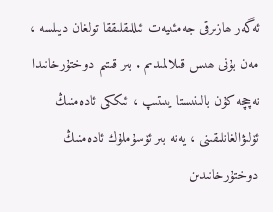ئەگەر ھازىرقى جەمئىيەت ئىللىقلىققا تولغان ديىلسە ، مەن بۇنى ھىس قىلالمىدىم . بىر قىتىم دوختۇرخانىدا نەچچە كۇن بالىنىستا يىىتىپ ، ئىككى ئادەمنىڭ ئۆلىۋالغانلىقىنى ، يەنە بىر ئۆسۇملۇك ئادەمنىڭ دوختۇرخانىدىن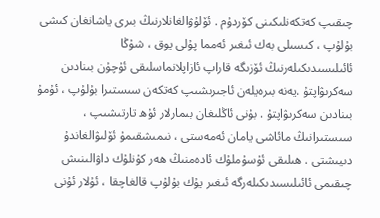چىقىپ كەتكەنلىكىنى كۆردۇم . ئۆلۇۋالغانلارنىڭ بىرى ياشانغان كىشى بۇلۇپ ، كىسىلى بەك ئىغىر ئەمما پۇلى يوق ، شۇڭا ئائىلىسىدىكىلەرنىڭ ئۆزىگە قاراپ ئازاپلانماسلىقى ئۇچۇن بىنادىن سەكرىۋاپتۇ .يەنە بىرەيلەن ئاجىرىشىپ كەتكەن سىستىرا بۇلۇپ ، ئۇمۇ بىنادىن سەكرىۋاپتۇ . بۇنى ئاڭلىغان بىمارلار ئۇھ تارتىشىپ ، سىستىرانىڭ مائاشى يامان ئەمەستى ، نىمىشقىمۇ ئۆلىۋالغاندۇ دىيىشتى . ھىلىقى ئۇسۇملۇك ئادەمنىڭ ھەر كۇنلۇك داۋالىنىش چىقىمى ئائىلىسىدىكىلەرگە ئىغىر يۇك بۇلۇپ قالغاچقا ، ئۇلار ئۇنى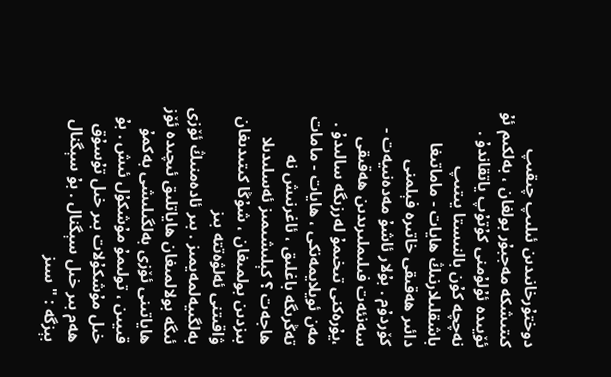دوختۇرخانىدىن ئىلىپ چىقىپ كىتىشكە مەجبۇر بولغان ، بەلكىم ئۇ ئۆيىدە ئۇلۇمنى كۇتۇپ ياتقاندۇ . نەچچە كۇن بالنىستا يىتىپ باشقلىلارنىڭ ھايات - ماماتىغا دائىر ھەقىقى خاتىرە فېلمنى كۆردۇم . بۇلار ئاشۇ مەدەنىيەت - سەنئەت فىلىملىرىدىن ھەقىقى ،يۇرەكنى تىخىمۇ لەرزىگە سالىدۇ .
مەن ئويلايمەنكى ، ھايات - مامات تەڭرىگە باغلىق ، ئاغرنىش نە ھاجەت ؟ كېلىشىمىز ئەسلىدىلا بىزدىن بولمىغان ، شۇڭا كىتىدىغان ۋاقىتنى ئەلۋەتتە بىز بەلگىيەلمەيمىز . بىر ئادەمنىڭ ئۆزى ئىگە بولالمىغان ھاياتلىق ئىچىدە ئۆز ھاياتىنى ئۆزى بەلگىلىشى بەكمۇ قىيىن ، تولىمۇ مۇشكۇل ئىش . بۇ خىل مۇشكۇلات بىر خىل تۇسۇق ھەم بىر خىل سېگنال . بۇ سېگنال بېزگە : " سىز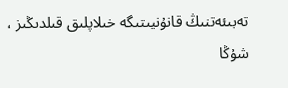تەبىئەتنىڭ قانۇنيىتىگە خىلاپلىق قىلدىڭىز ، شۇڭا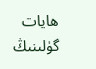ھايات گۈلىنىڭ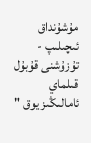مۇشۇنداق ئىچىلىپ - تۇزۇشنى قۇبۇل قىلماي ئامالىڭىز يوق "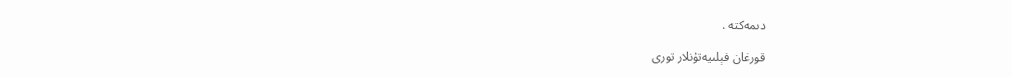دىمەكتە .

قورغان فېلىيەتۇنلار تورى